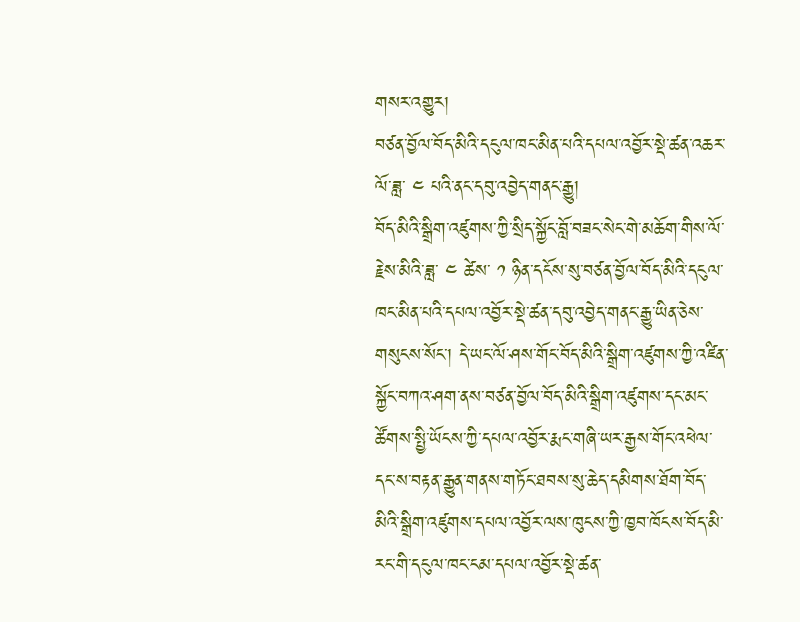གསར་འགྱུར།
བཙན་བྱོལ་བོད་མིའི་དངུལ་ཁང་མིན་པའི་དཔལ་འབྱོར་སྡེ་ཚན་འཆར་ལོ་ཟླ་ ༤ པའི་ནང་དབུ་འབྱེད་གནང་རྒྱུ།
བོད་མིའི་སྒྲིག་འཛུགས་ཀྱི་སྲིད་སྐྱོང་བློ་བཟང་སེང་གེ་མཆོག་གིས་ལོ་རྗེས་མིའི་ཟླ་ ༤ ཚེས་ ༡ ཉིན་དངོས་སུ་བཙན་བྱོལ་བོད་མིའི་དངུལ་ཁང་མིན་པའི་དཔལ་འབྱོར་སྡེ་ཚན་དབུ་འབྱེད་གནང་རྒྱུ་ཡིན་ཅེས་གསུངས་སོང་། དེ་ཡང་ལོ་ཤས་གོང་བོད་མིའི་སྒྲིག་འཛུགས་ཀྱི་འཛིན་སྐྱོང་བཀའ་ཤག་ནས་བཙན་བྱོལ་བོད་མིའི་སྒྲིག་འཛུགས་དང་མང་ཚོགས་སྤྱི་ཡོངས་ཀྱི་དཔལ་འབྱོར་རྨང་གཞི་ཡར་རྒྱས་གོང་འཕེལ་དང་ས་བརྟན་རྒྱུན་གནས་གཏོང་ཐབས་སུ་ཆེད་དམིགས་ཐོག་བོད་མིའི་སྒྲིག་འཛུགས་དཔལ་འབྱོར་ལས་ཁུངས་ཀྱི་ཁྱབ་ཁོངས་བོད་མི་རང་གི་དངུལ་ཁང་ངམ་དཔལ་འབྱོར་སྡེ་ཚན་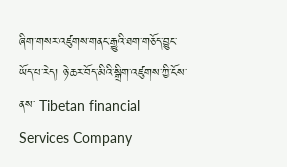ཞིག་གསར་འཛུགས་གནང་རྒྱུའི་ཐག་གཅོད་བྱུང་ཡོད་པ་རེད། ཉེ་ཆར་བོད་མིའི་སྒྲིག་འཛུགས་ཀྱི་ངོས་ནས་ Tibetan financial Services Company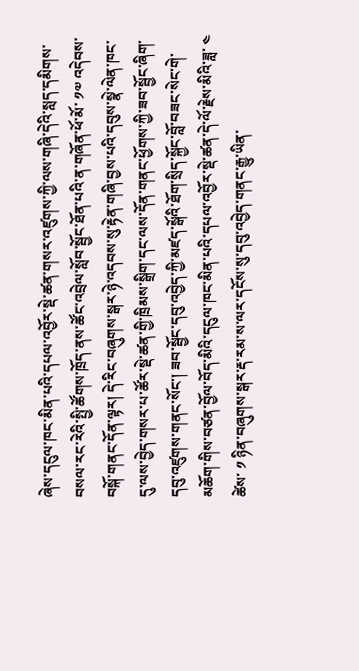ཞེས་དངུལ་ཁང་མིན་པའི་དཔལ་འབྱོར་སྡེ་ཚན་གསར་འཛུགས་ཀྱི་ལས་གཞི་དེའི་སླད་དམིགས་བསལ་རང་རེའི་སྤྱི་ཚོགས་ཁྲོད་ནས་ཚོང་འབྲེལ་སློབ་སྦྱོང་ཐོན་པའི་ན་གཞོན་ཕོ་མོ་ ༡༧ འདེབས་བསྐོ་གནང་དོན་ལྟར། དེ་རིང་བཞུགས་སྒར་ཉེ་འདབས་སུ་རྟེན་གཞི་བྱས་པའི་དབུས་སྣེ་ལེན་ཁང་དུ་ལས་བྱེད་གསར་པ་ཚོར་སྡེ་ཚན་གྱི་ཁྲིམས་སྒྲིག་དང་ལས་དོན་གནང་ཕྱོགས་ཀྱི་ཟབ་སྦྱོང་ཞིག་དབུ་འཛུགས་གནང་སོང་། ཟབ་སྦྱོང་དབུ་འབྱེད་ཀྱི་མཛད་སྒོའི་ཐོག་སྲིད་སྐྱོང་བློ་བཟང་སེང་གེ་མཆོག་གིས་བཙན་བྱོལ་བོད་མིའི་དངུལ་ཁང་མིན་པའི་དཔལ་འབྱོར་སྡེ་ཚན་དེ་ལོ་རྗེས་མིའི་ཟླ་ ༤ ཚེས་ ༡ ཉིན་བཞུགས་སྒར་རྡ་རམ་ས་ལར་དངོས་སུ་དབུ་འབྱེད་གནང་རྒྱུ་ཡིན་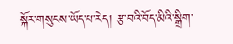སྐོར་གསུངས་ཡོད་པ་རེད། རྩ་བའི་བོད་མིའི་སྒྲིག་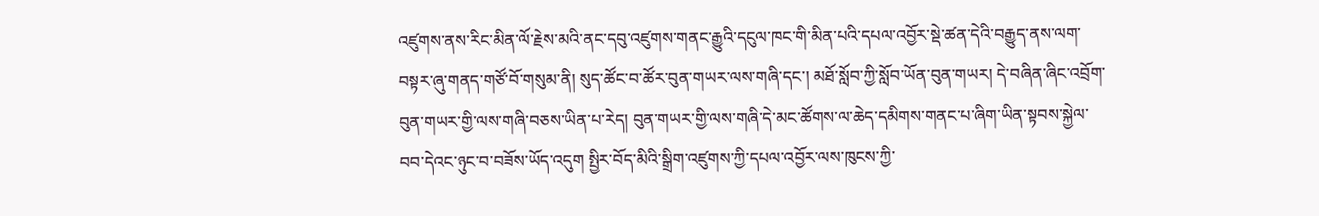འཛུགས་ནས་རིང་མིན་ལོ་རྗེས་མའི་ནང་དབུ་འཛུགས་གནང་རྒྱུའི་དངུལ་ཁང་གི་མིན་པའི་དཔལ་འབྱོར་སྡེ་ཚན་དེའི་བརྒྱུད་ནས་ལག་བསྟར་ཞུ་གནད་གཙོ་བོ་གསུམ་ནི། སུད་ཚོང་བ་ཚོར་བུན་གཡར་ལས་གཞི་དང་། མཐོ་སློབ་ཀྱི་སློབ་ཡོན་བུན་གཡར། དེ་བཞིན་ཞིང་འབྲོག་བུན་གཡར་གྱི་ལས་གཞི་བཅས་ཡིན་པ་རེད། བུན་གཡར་གྱི་ལས་གཞི་དེ་མང་ཚོགས་ལ་ཆེད་དམིགས་གནང་པ་ཞིག་ཡིན་སྟབས་སྐྱེལ་བབ་དེའང་ཉུང་བ་བཟོས་ཡོད་འདུག སྤྱིར་བོད་མིའི་སྒྲིག་འཛུགས་ཀྱི་དཔལ་འབྱོར་ལས་ཁུངས་ཀྱི་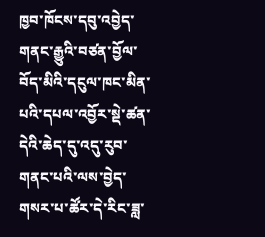ཁྱབ་ཁོངས་དབུ་འབྱེད་གནང་རྒྱུའི་བཙན་བྱོལ་བོད་མིའི་དངུལ་ཁང་མིན་པའི་དཔལ་འབྱོར་སྡེ་ཚན་དེའི་ཆེད་དུ་འདུ་རུབ་གནང་པའི་ལས་བྱེད་གསར་པ་ཚོར་དེ་རིང་ཟླ་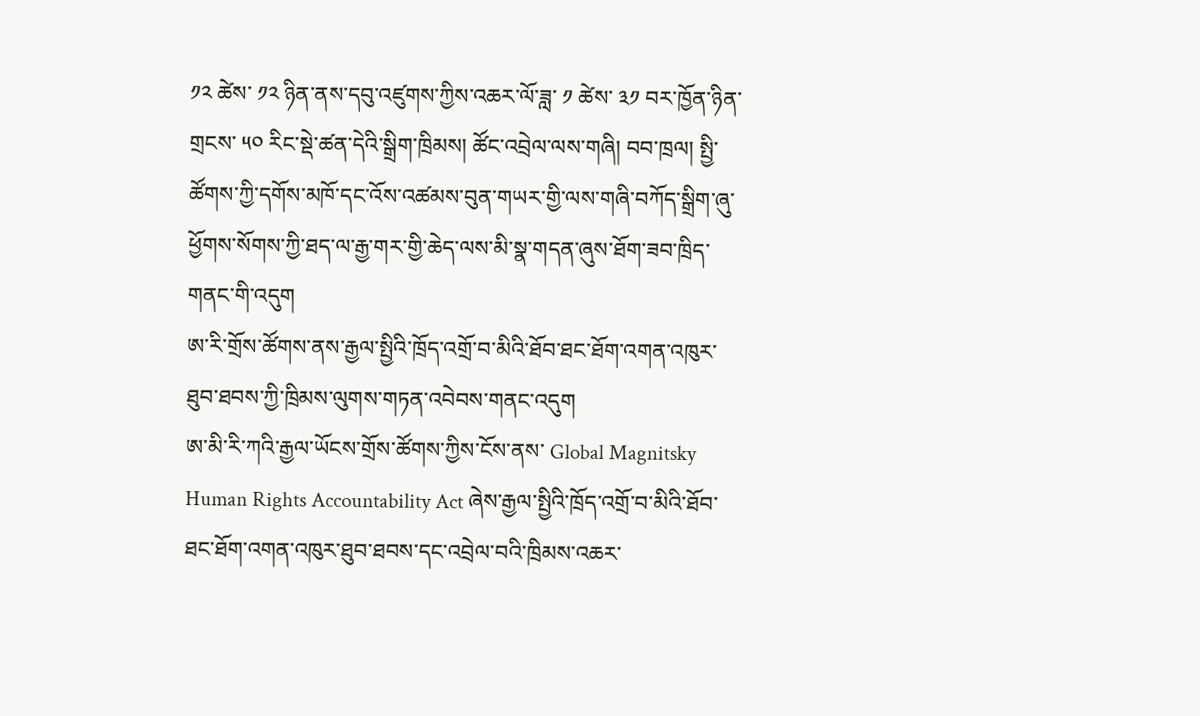༡༢ ཚེས་ ༡༢ ཉིན་ནས་དབུ་འཛུགས་ཀྱིས་འཆར་ལོ་ཟླ་ ༡ ཚེས་ ༣༡ བར་ཁྱོན་ཉིན་གྲངས་ ༥༠ རིང་སྡེ་ཚན་དེའི་སྒྲིག་ཁྲིམས། ཚོང་འབྲེལ་ལས་གཞི། བབ་ཁྲལ། སྤྱི་ཚོགས་ཀྱི་དགོས་མཁོ་དང་འོས་འཚམས་བུན་གཡར་གྱི་ལས་གཞི་བཀོད་སྒྲིག་ཞུ་ཕྱོགས་སོགས་ཀྱི་ཐད་ལ་རྒྱ་གར་གྱི་ཆེད་ལས་མི་སྣ་གདན་ཞུས་ཐོག་ཟབ་ཁྲིད་གནང་གི་འདུག
ཨ་རི་གྲོས་ཚོགས་ནས་རྒྱལ་སྤྱིའི་ཁྲོད་འགྲོ་བ་མིའི་ཐོབ་ཐང་ཐོག་འགན་འཁུར་ཐུབ་ཐབས་ཀྱི་ཁྲིམས་ལུགས་གཏན་འབེབས་གནང་འདུག
ཨ་མི་རི་ཀའི་རྒྱལ་ཡོངས་གྲོས་ཚོགས་ཀྱིས་ངོས་ནས་ Global Magnitsky Human Rights Accountability Act ཞེས་རྒྱལ་སྤྱིའི་ཁྲོད་འགྲོ་བ་མིའི་ཐོབ་ཐང་ཐོག་འགན་འཁུར་ཐུབ་ཐབས་དང་འབྲེལ་བའི་ཁྲིམས་འཆར་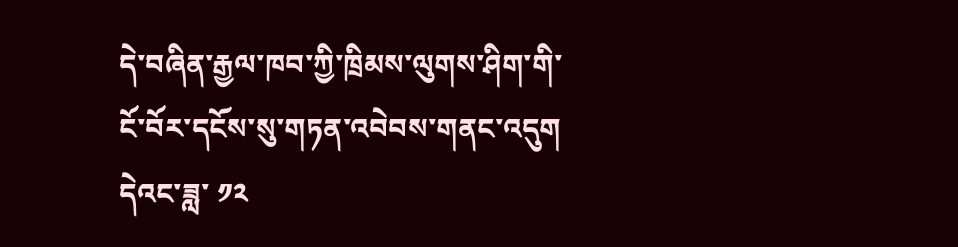དེ་བཞིན་རྒྱལ་ཁབ་ཀྱི་ཁྲིམས་ལུགས་ཤིག་གི་ངོ་བོར་དངོས་སུ་གཏན་འབེབས་གནང་འདུག དེའང་ཟླ་ ༡༢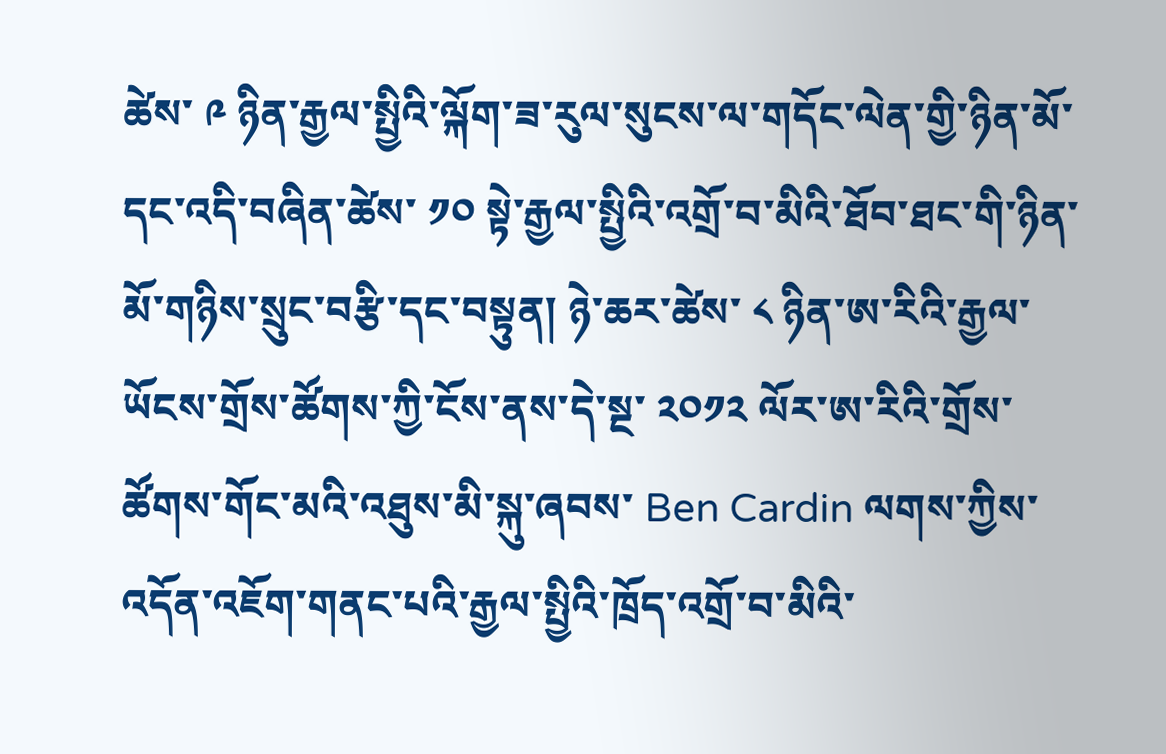ཚེས་ ༩ ཉིན་རྒྱལ་སྤྱིའི་ལྐོག་ཟ་རུལ་སུངས་ལ་གདོང་ལེན་གྱི་ཉིན་མོ་དང་འདི་བཞིན་ཚེས་ ༡༠ སྟེ་རྒྱལ་སྤྱིའི་འགྲོ་བ་མིའི་ཐོབ་ཐང་གི་ཉིན་མོ་གཉིས་སྲུང་བརྩི་དང་བསྟུན། ཉེ་ཆར་ཚེས་ ༨ ཉིན་ཨ་རིའི་རྒྱལ་ཡོངས་གྲོས་ཚོགས་ཀྱི་ངོས་ནས་དེ་སྔ་ ༢༠༡༢ ལོར་ཨ་རིའི་གྲོས་ཚོགས་གོང་མའི་འཐུས་མི་སྐུ་ཞབས་ Ben Cardin ལགས་ཀྱིས་འདོན་འཇོག་གནང་པའི་རྒྱལ་སྤྱིའི་ཁྲོད་འགྲོ་བ་མིའི་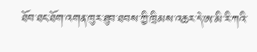ཐོབ་ཐང་ཐོག་འགན་ཁུར་ཐུབ་ཐབས་ཀྱི་ཁྲིམས་འཆར་དེ་ཨ་མི་རི་ཀའི་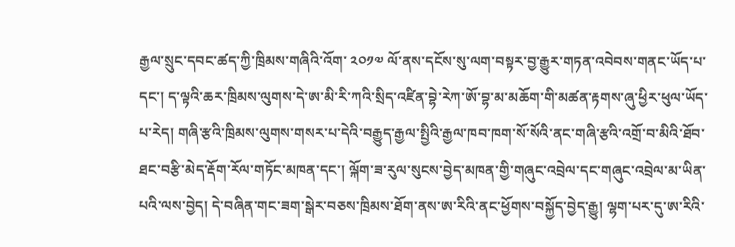རྒྱལ་སྲུང་དབང་ཚད་ཀྱི་ཁྲིམས་གཞིའི་འོག་ ༢༠༡༧ ལོ་ནས་དངོས་སུ་ལག་བསྟར་བྱ་རྒྱུར་གཏན་འབེབས་གནང་ཡོད་པ་དང་། ད་ལྟའི་ཆར་ཁྲིམས་ལུགས་དེ་ཨ་མི་རི་ཀའི་སྲིད་འཛིན་བྷེ་རེཀ་ཨོ་བྷ་མ་མཆོག་གི་མཚན་རྟགས་ཞུ་ཕྱིར་ཕུལ་ཡོད་པ་རེད། གཞི་རྩའི་ཁྲིམས་ལུགས་གསར་པ་དེའི་བརྒྱུད་རྒྱལ་སྤྱིའི་རྒྱལ་ཁབ་ཁག་སོ་སོའི་ནང་གཞི་རྩའི་འགྲོ་བ་མིའི་ཐོབ་ཐང་བརྩི་མེད་རྡོག་རོལ་གཏོང་མཁན་དང་། ལྐོག་ཟ་རུལ་སུངས་བྱེད་མཁན་གྱི་གཞུང་འབྲེལ་དང་གཞུང་འབྲེལ་མ་ཡིན་པའི་ལས་བྱེད། དེ་བཞིན་གང་ཟག་སྒེར་བཅས་ཁྲིམས་ཐོག་ནས་ཨ་རིའི་ནང་ཕྱོགས་བསྐྱོད་བྱེད་རྒྱུ། ལྷག་པར་དུ་ཨ་རིའི་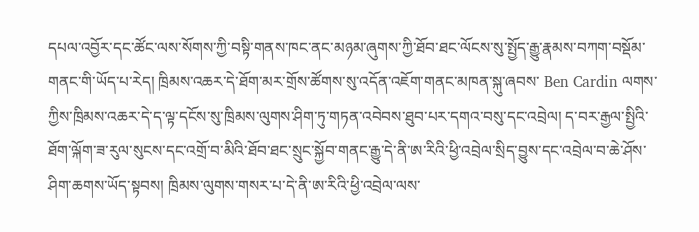དཔལ་འབྱོར་དང་ཚོང་ལས་སོགས་ཀྱི་བསྟི་གནས་ཁང་ནང་མཉམ་ཞུགས་ཀྱི་ཐོབ་ཐང་ལོངས་སུ་སྤྱོད་རྒྱུ་རྣམས་བཀག་བསྡོམ་གནང་གི་ཡོད་པ་རེད། ཁྲིམས་འཆར་དེ་ཐོག་མར་གྲོས་ཚོགས་སུ་འདོན་འཇོག་གནང་མཁན་སྐུ་ཞབས་ Ben Cardin ལགས་ཀྱིས་ཁྲིམས་འཆར་དེ་ད་ལྟ་དངོས་སུ་ཁྲིམས་ལུགས་ཤིག་ཏུ་གཏན་འབེབས་ཐུབ་པར་དགའ་བསུ་དང་འབྲེལ། ད་བར་རྒྱལ་སྤྱིའི་ཐོག་ལྐོག་ཟ་རུལ་སུངས་དང་འགྲོ་བ་མིའི་ཐོབ་ཐང་སྲུང་སྐྱོབ་གནང་རྒྱུ་དེ་ནི་ཨ་རིའི་ཕྱི་འབྲེལ་སྲིད་བྱུས་དང་འབྲེལ་བ་ཆེ་ཤོས་ཤིག་ཆགས་ཡོད་སྟབས། ཁྲིམས་ལུགས་གསར་པ་དེ་ནི་ཨ་རིའི་ཕྱི་འབྲེལ་ལས་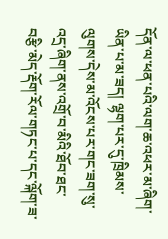དོན་ལ་ཕན་པའི་ལག་ཆ་འཕར་མ་ཞིག་ཡིན་པ་མ་ཟད། ལྷག་པར་དུ་ཁྲིམས་ལུགས་དེས་མ་འོངས་པར་གང་ཟག་སུ་འདྲ་ཞིག་ནས་འགྲོ་བ་མིའི་ཐོབ་ཐང་བརྩི་མེད་རྡོག་རོལ་གཏང་པ་དང་ལྐོག་ཟ་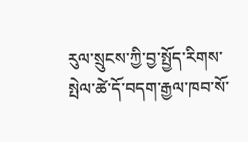རུལ་སྲུངས་ཀྱི་བྱ་སྤྱོད་རིགས་སྤེལ་ཚེ་དོ་བདག་རྒྱལ་ཁབ་སོ་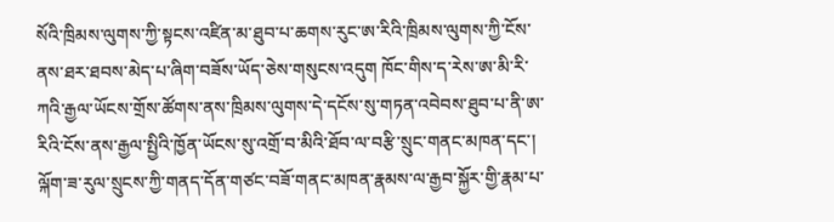སོའི་ཁྲིམས་ལུགས་ཀྱི་སྟངས་འཛིན་མ་ཐུབ་པ་ཆགས་རུང་ཨ་རིའི་ཁྲིམས་ལུགས་ཀྱི་ངོས་ནས་ཐར་ཐབས་མེད་པ་ཞིག་བཟོས་ཡོད་ཅེས་གསུངས་འདུག ཁོང་གིས་ད་རེས་ཨ་མི་རི་ཀའི་རྒྱལ་ཡོངས་གྲོས་ཚོགས་ནས་ཁྲིམས་ལུགས་དེ་དངོས་སུ་གཏན་འབེབས་ཐུབ་པ་ནི་ཨ་རིའི་ངོས་ནས་རྒྱལ་སྤྱིའི་ཁྱོན་ཡོངས་སུ་འགྲོ་བ་མིའི་ཐོབ་ལ་བརྩི་སྲུང་གནང་མཁན་དང་། ལྐོག་ཟ་རུལ་སྲུངས་ཀྱི་གནད་དོན་གཙང་བཟོ་གནང་མཁན་རྣམས་ལ་རྒྱབ་སྐྱོར་གྱི་རྣམ་པ་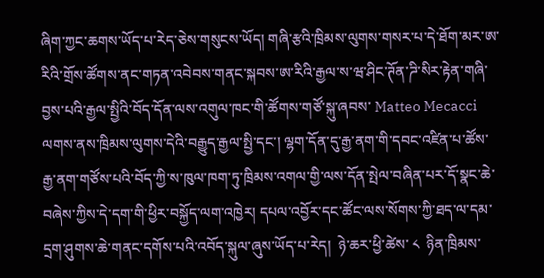ཞིག་ཀྱང་ཆགས་ཡོད་པ་རེད་ཅེས་གསུངས་ཡོད། གཞི་རྩའི་ཁྲིམས་ལུགས་གསར་པ་དེ་ཐོག་མར་ཨ་རིའི་གྲོས་ཚོགས་ནང་གཏན་འབེབས་གནང་སྐབས་ཨ་རིའི་རྒྱལ་ས་ཝ་ཤིང་ཊོན་ཌི་སིར་རྟེན་གཞི་བྱས་པའི་རྒྱལ་སྤྱིའི་བོད་དོན་ལས་འགུལ་ཁང་གི་ཚོགས་གཙོ་སྐུ་ཞབས་ Matteo Mecacci ལགས་ནས་ཁྲིམས་ལུགས་དེའི་བརྒྱུད་རྒྱལ་སྤྱི་དང་། ལྷག་དོན་དུ་རྒྱ་ནག་གི་དབང་འཛིན་པ་ཚོས་རྒྱ་ནག་གཙོས་པའི་བོད་ཀྱི་ས་ཁུལ་ཁག་ཏུ་ཁྲིམས་འགལ་གྱི་ལས་དོན་སྤེལ་བཞིན་པར་དོ་སྣང་ཆེ་བཞེས་ཀྱིས་དེ་དག་གི་ཕྱིར་བསྐྱོད་ལག་འཁྱེར། དཔལ་འབྱོར་དང་ཚོང་ལས་སོགས་ཀྱི་ཐད་ལ་དམ་དྲག་ཤུགས་ཆེ་གནང་དགོས་པའི་འབོད་སྐུལ་ཞུས་ཡོད་པ་རེད།  ཉེ་ཆར་ཕྱི་ཚེས་ ༨  ཉིན་ཁྲིམས་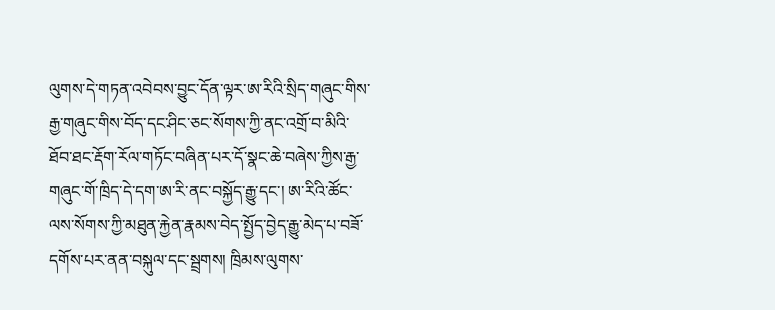ལུགས་དེ་གཏན་འབེབས་བྱུང་དོན་ལྟར་ཨ་རིའི་སྲིད་གཞུང་གིས་རྒྱ་གཞུང་གིས་བོད་དང་ཤིང་ཅང་སོགས་ཀྱི་ནང་འགྲོ་བ་མིའི་ཐོབ་ཐང་རྡོག་རོལ་གཏོང་བཞིན་པར་དོ་སྣང་ཆེ་བཞེས་ཀྱིས་རྒྱ་གཞུང་གོ་ཁྲིད་དེ་དག་ཨ་རི་ནང་བསྐྱོད་རྒྱུ་དང་། ཨ་རིའི་ཚོང་ལས་སོགས་ཀྱི་མཐུན་རྐྱེན་རྣམས་བེད་སྤྱོད་བྱེད་རྒྱུ་མེད་པ་བཟོ་དགོས་པར་ནན་བསྐུལ་དང་སྦྲགས། ཁྲིམས་ལུགས་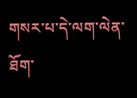གསར་པ་དེ་ལག་ལེན་ཐོག་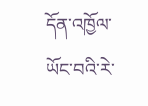དོན་འཁྱོལ་ཡོང་བའི་རེ་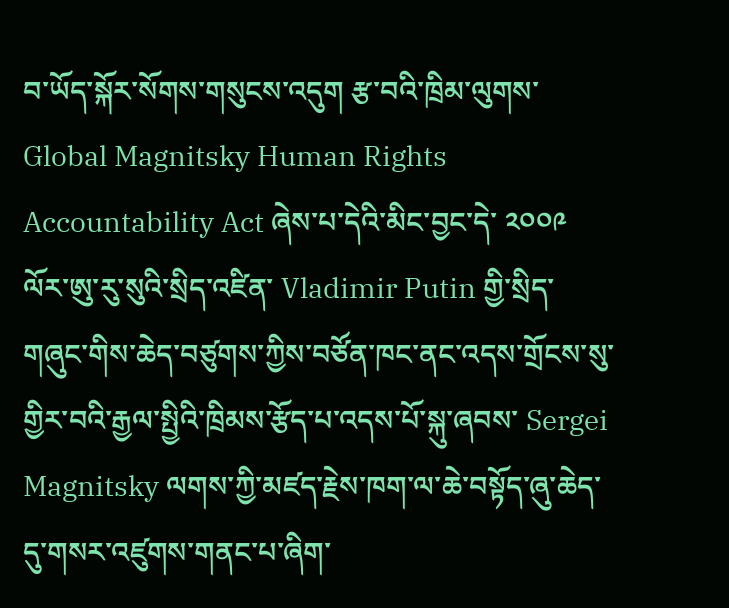བ་ཡོད་སྐོར་སོགས་གསུངས་འདུག རྩ་བའི་ཁྲིམ་ལུགས་ Global Magnitsky Human Rights Accountability Act ཞེས་པ་དེའི་མིང་བྱང་དེ་ ༢༠༠༩ ལོར་ཨུ་རུ་སུའི་སྲིད་འཛིན་ Vladimir Putin གྱི་སྲིད་གཞུང་གིས་ཆེད་བཙུགས་ཀྱིས་བཙོན་ཁང་ནང་འདས་གྲོངས་སུ་གྱིར་བའི་རྒྱལ་སྤྱིའི་ཁྲིམས་རྩོད་པ་འདས་པོ་སྐུ་ཞབས་ Sergei Magnitsky ལགས་ཀྱི་མཛད་རྗེས་ཁག་ལ་ཆེ་བསྟོད་ཞུ་ཆེད་དུ་གསར་འཛུགས་གནང་པ་ཞིག་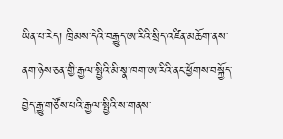ཡིན་པ་རེད། ཁྲིམས་དེའི་བརྒྱུད་ཨ་རིའི་སྲིད་འཛིན་མཆོག་ནས་ནག་ཉེས་ཅན་གྱི་རྒྱལ་སྤྱིའི་མི་སྣ་ཁག་ཨ་རིའི་ནང་ཕྱོགས་བསྐྱོད་བྱེད་རྒྱུ་གཙོས་པའི་རྒྱལ་སྤྱིའི་ས་གནས་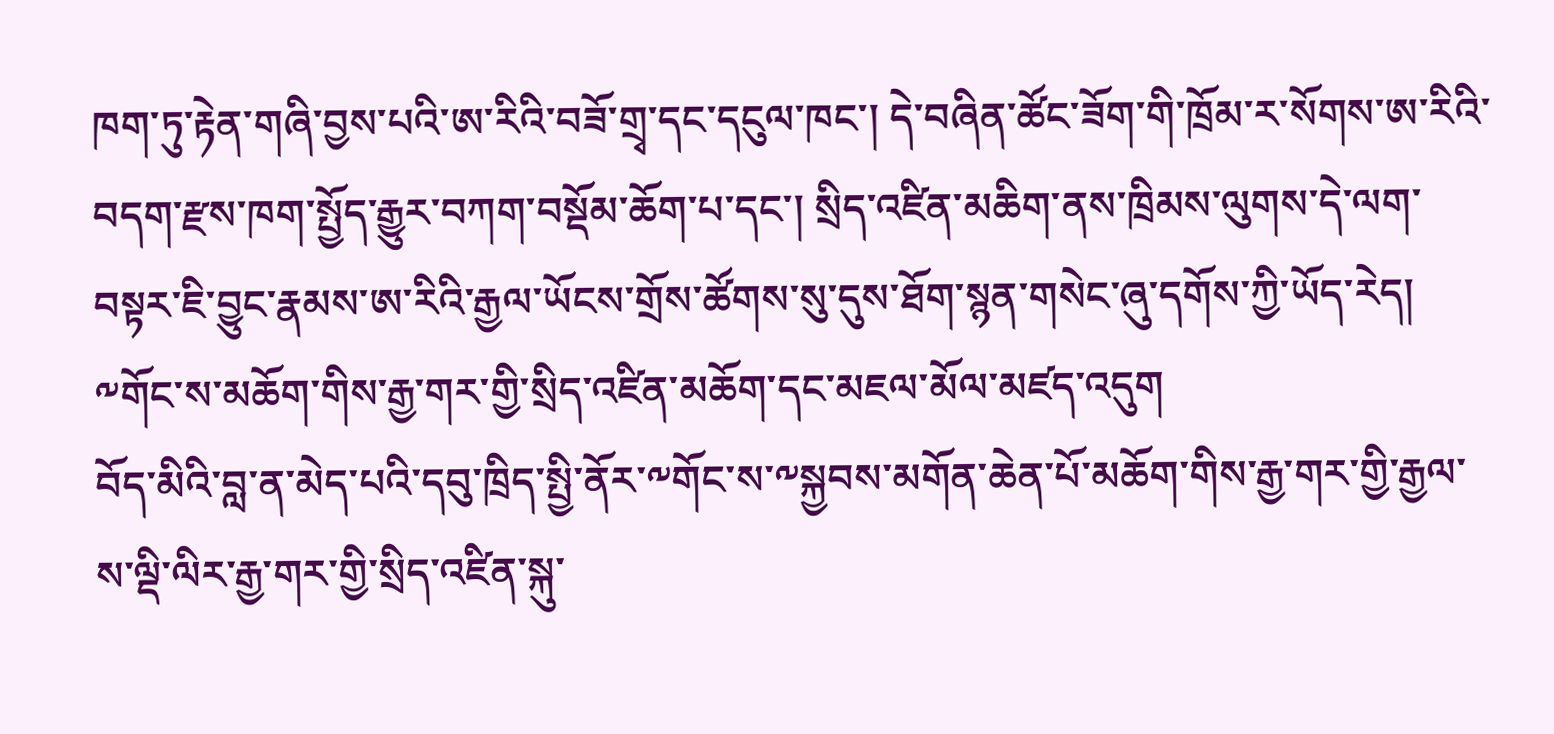ཁག་ཏུ་རྟེན་གཞི་བྱས་པའི་ཨ་རིའི་བཟོ་གྲྭ་དང་དངུལ་ཁང་། དེ་བཞིན་ཚོང་ཟོག་གི་ཁྲོམ་ར་སོགས་ཨ་རིའི་བདག་རྫས་ཁག་སྤྱོད་རྒྱུར་བཀག་བསྡོམ་ཆོག་པ་དང་། སྲིད་འཛིན་མཆིག་ནས་ཁྲིམས་ལུགས་དེ་ལག་བསྟར་ཇི་བྱུང་རྣམས་ཨ་རིའི་རྒྱལ་ཡོངས་གྲོས་ཚོགས་སུ་དུས་ཐོག་སྙན་གསེང་ཞུ་དགོས་ཀྱི་ཡོད་རེད།
༸གོང་ས་མཆོག་གིས་རྒྱ་གར་གྱི་སྲིད་འཛིན་མཆོག་དང་མཇལ་མོལ་མཛད་འདུག
བོད་མིའི་བླ་ན་མེད་པའི་དབུ་ཁྲིད་སྤྱི་ནོར་༸གོང་ས་༸སྐྱབས་མགོན་ཆེན་པོ་མཆོག་གིས་རྒྱ་གར་གྱི་རྒྱལ་ས་ལྡི་ལིར་རྒྱ་གར་གྱི་སྲིད་འཛིན་སྐུ་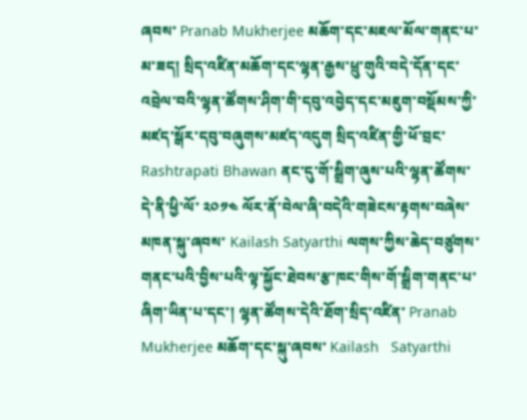ཞབས་ Pranab Mukherjee མཆོག་དང་མཇལ་མོལ་གནང་པ་མ་ཟད། སྲིད་འཛིན་མཆོག་དང་ལྷན་རྒྱས་ཕྲུ་གུའི་བདེ་དོན་དང་འབྲེལ་བའི་ལྷན་ཚོགས་ཤིག་གི་དབུ་འབྱེད་དང་མཇུག་བསྡོམས་ཀྱི་མཛད་སྒོར་དབུ་བཞུགས་མཛད་འདུག སྲིད་འཛིན་གྱི་ཕོ་བྲང་ Rashtrapati Bhawan ནང་དུ་གོ་སྒྲིག་ཞུས་པའི་ལྷན་ཚོགས་དེ་ནི་ཕྱི་ལོ་ ༢༠༡༤ ལོར་ནོ་བེལ་ཞི་བདེའི་གཟེངས་རྟགས་བཞེས་མཁན་སྐུ་ཞབས་ Kailash Satyarthi ལགས་ཀྱིས་ཆེད་བཙུགས་གནང་པའི་བྱིས་པའི་ལྟ་སྐྱོང་ཐེབས་རྩ་ཁང་གིས་གོ་སྒྲིག་གནང་པ་ཞིག་ཡིན་པ་དང་། ལྷན་ཚོགས་དེའི་ཐོག་སྲིད་འཛིན་ Pranab Mukherjee མཆོག་དང་སྐུ་ཞབས་ Kailash   Satyarthi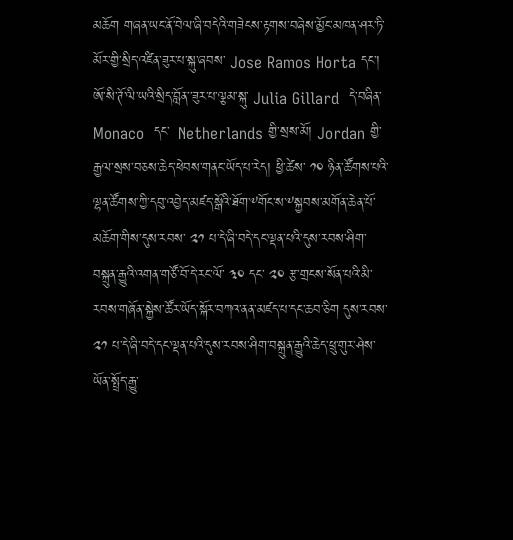མཆོག གཞན་ཡང་ནོ་བེལ་ཞི་བདེའི་གཟེངས་རྟགས་བཞེས་མྱོང་མཁན་ཤར་ཏི་མོར་གྱི་སྲིད་འཛིན་ཟུར་པ་སྐུ་ཞབས་ Jose Ramos Horta དང་། ཨོ་སི་ཊོ་ལི་ཡའི་སྲིད་བློན་་ཟུར་པ་ལྕམ་སྐུ་ Julia Gillard  དེ་བཞིན་ Monaco  དང་  Netherlands གྱི་སྲས་མོ། Jordan གྱི་རྒྱལ་སྲས་བཅས་ཆེད་ཕེབས་གནང་ཡོད་པ་རེད། ཕྱི་ཚེས་ ༡༠ ཉིན་ཚོགས་པའི་ལྷན་ཚོགས་ཀྱི་དབུ་འབྱེད་མཛད་སྒོའི་ཐོག་༸གོང་ས་༸སྐྱབས་མགོན་ཆེན་པོ་མཆོག་གིས་དུས་རབས་ ༢༡ པ་དེ་ཞི་བདེ་དང་ལྡན་པའི་དུས་རབས་ཤིག་བསྐྲུན་རྒྱུའི་འགན་གཙོ་བོ་དེ་རང་ལོ་ ༣༠ དང་ ༢༠ རྩ་གྲངས་སོན་པའི་མི་རབས་གཞོན་སྐྱེས་ཚོར་ཡོད་སྐོར་བཀའ་ནན་མཛད་པ་དང་ཆབ་ཅིག དུས་རབས་ ༢༡ པ་དེ་ཞི་བདེ་དང་ལྡན་པའི་དུས་རབས་ཤིག་བསྐྲུན་རྒྱུའི་ཆེད་ཕྲུ་གུར་ཤེས་ཡོན་སྤྲོད་རྒྱུ་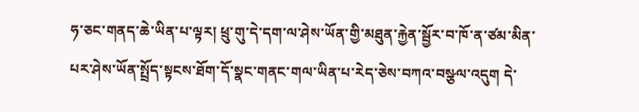ཧ་ཅང་གནད་ཆེ་ཡིན་པ་ལྟར། ཕྲུ་གུ་དེ་དག་ལ་ཤེས་ཡོན་གྱི་མཐུན་རྐྱེན་སྦྱོར་བ་ཁོ་ན་ཙམ་མིན་པར་ཤེས་ཡོན་སྤྲོད་སྟངས་ཐོག་དོ་སྣང་གནང་གལ་ཡིན་པ་རེད་ཅེས་བཀའ་བསྩལ་འདུག དེ་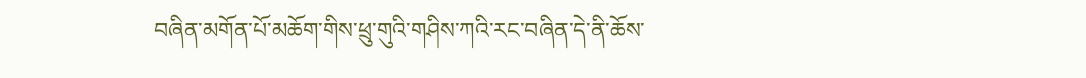བཞིན་མགོན་པོ་མཆོག་གིས་ཕྲུ་གུའི་གཤིས་ཀའི་རང་བཞིན་དེ་ནི་ཆོས་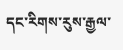དང་རིགས་རུས་རྒྱལ་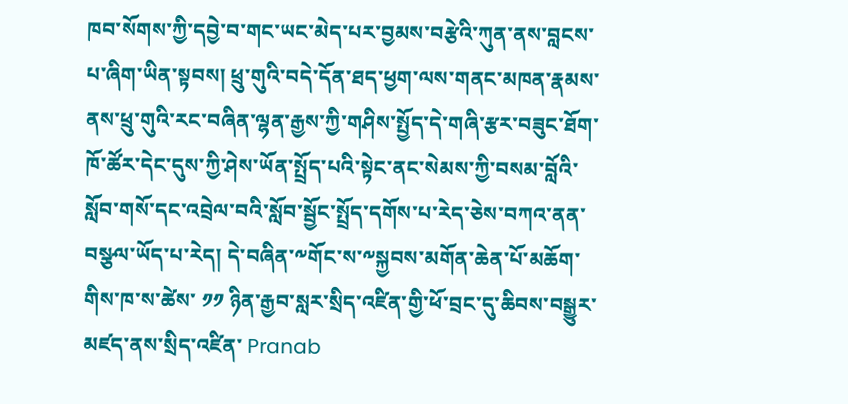ཁབ་སོགས་ཀྱི་དབྱེ་བ་གང་ཡང་མེད་པར་བྱམས་བརྩེའི་ཀུན་ནས་བླངས་པ་ཞིག་ཡིན་སྟབས། ཕྲུ་གུའི་བདེ་དོན་ཐད་ཕྱག་ལས་གནང་མཁན་རྣམས་ནས་ཕྲུ་གུའི་རང་བཞིན་ལྷན་རྒྱས་ཀྱི་གཤིས་སྤྱོད་དེ་གཞི་རྩར་བཟུང་ཐོག་ཁོ་ཚོར་དེང་དུས་ཀྱི་ཤེས་ཡོན་སྤྲོད་པའི་སྟེང་ནང་སེམས་ཀྱི་བསམ་བློའི་སློབ་གསོ་དང་འབྲེལ་བའི་སློབ་སྦྱོང་སྤྲོད་དགོས་པ་རེད་ཅེས་བཀའ་ནན་བསྩལ་ཡོད་པ་རེད། དེ་བཞིན་༸གོང་ས་༸སྐྱབས་མགོན་ཆེན་པོ་མཆོག་གིས་ཁ་ས་ཚེས་ ༡༡ ཉིན་རྒྱབ་སླར་སྲིད་འཛིན་གྱི་ཕོ་བྲང་དུ་ཆིབས་བསྒྱུར་མཛད་ནས་སྲིད་འཛིན་ Pranab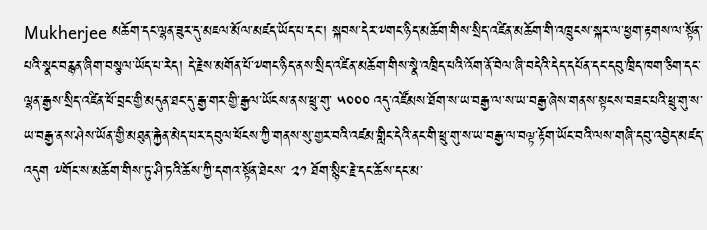Mukherjee མཆོག་དང་ལྷན་ཟུར་དུ་མཇལ་མོལ་མཛད་ཡོད་པ་དང་། སྐབས་དེར་༸གང་ཉིད་མཆོག་གིས་སྲིད་འཛིན་མཆོག་གི་འཁྲུངས་སྐར་ལ་ཕྱག་རྟགས་ལ་སྟོན་པའི་སྣང་བརྙན་ཞིག་བསྩལ་ཡོད་པ་རེད། དེ་རྗེས་མགོན་པོ་༸གང་ཉིད་ནས་སྲིད་འཛིན་མཆོག་གིས་སྣེ་འཁྲིད་པའི་འོག་ནོ་བེལ་ཞི་བདེའི་དེད་དཔོན་དང་དབུ་ཁྲིད་ཁག་ཅིག་དང་ལྷན་རྒྱས་སྲིད་འཛིན་ཕོ་བྲང་གྱི་མདུན་ཐང་དུ་རྒྱ་གར་གྱི་རྒྱལ་ཡོངས་ནས་ཕྲུ་གུ་ ༥༠༠༠ འདུ་འཛོམས་ཐོག་ས་ཡ་བརྒྱ་ལ་ས་ཡ་བརྒྱ་ཞེས་གནས་སྟངས་བཟང་པའི་ཕྲུ་གུ་ས་ཡ་བརྒྱ་ནས་ཤེས་ཡོན་གྱི་མཐུན་རྐྱེན་མེད་པར་དབུལ་ཕོངས་ཀྱི་གནས་སུ་གྱར་བའི་འཛམ་གླིང་དེའི་ནང་གི་ཕྲུ་གུ་ས་ཡ་བརྒྱ་ལ་བལྟ་རྟོག་ཡོང་བའི་ལས་གཞི་དབུ་འབྱེད་མཛད་འདུག ༸གོང་ས་མཆོག་གིས་ཏུ་ཤི་ཏའི་ཆོས་ཀྱི་དགའ་སྟོན་ཐེངས་ ༢༡ ཐོག་སྙིང་རྗེ་དང་ཆོས་དང་མ་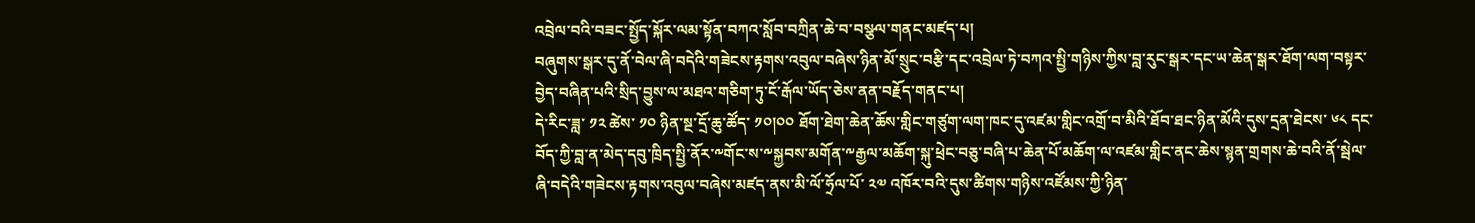འབྲེལ་བའི་བཟང་སྤྱོད་སྐོར་ལམ་སྟོན་བཀའ་སློབ་བཀྲིན་ཆེ་བ་བསྩལ་གནང་མཛད་པ།
བཞུགས་སྒར་དུ་ནོ་བེལ་ཞི་བདེའི་གཟེངས་རྟགས་འབུལ་བཞེས་ཉིན་མོ་སྲུང་བརྩི་དང་འབྲེལ་ཏེ་བཀའ་སྤྱི་གཉིས་ཀྱིས་བླ་རུང་སྒར་དང་ཡ་ཆེན་སྒར་ཐོག་ལག་བསྟར་བྱེད་བཞིན་པའི་སྲིད་བྱུས་ལ་མཐའ་གཅིག་ཏུ་ངོ་རྒོལ་ཡོད་ཅེས་ནན་བརྗོད་གནང་པ།
དེ་རིང་ཟླ་ ༡༢ ཚེས་ ༡༠ ཉིན་སྔ་དྲོ་ཆུ་ཚོད་ ༡༠།༠༠ ཐོག་ཐེག་ཆེན་ཆོས་གླིང་གཙུག་ལག་ཁང་དུ་འཛམ་གླིང་འགྲོ་བ་མིའི་ཐོབ་ཐང་ཉིན་མོའི་དུས་དྲན་ཐེངས་ ༦༨ དང་བོད་ཀྱི་བླ་ན་མེད་དབུ་ཁྲིད་སྤྱི་ནོར་༸གོང་ས་༸སྐྱབས་མགོན་༸རྒྱལ་མཆོག་སྐུ་ཕྲེང་བཅུ་བཞི་པ་ཆེན་པོ་མཆོག་ལ་འཛམ་གླིང་ནང་ཆེས་སྙན་གྲགས་ཆེ་བའི་ནོ་སྦེལ་ཞི་བདེའི་གཟེངས་རྟགས་འབུལ་བཞེས་མཛད་ནས་མི་ལོ་ཧྲོལ་པོ་ ༢༧ འཁོར་བའི་དུས་ཚིགས་གཉིས་འཛོམས་ཀྱི་ཉིན་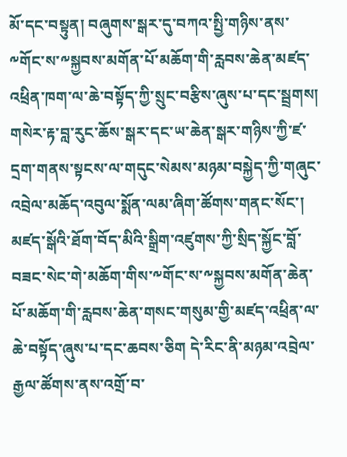མོ་དང་བསྟུན། བཞུགས་སྒར་དུ་བཀའ་སྤྱི་གཉིས་ནས་༸གོང་ས་༸སྐྱབས་མགོན་པོ་མཆོག་གི་རླབས་ཆེན་མཛད་འཕྲིན་ཁག་ལ་ཆེ་བསྟོད་ཀྱི་སྲུང་བརྩིས་ཞུས་པ་དང་སྦྲགས། གསེར་རྟ་བླ་རུང་ཆོས་སྒར་དང་ཡ་ཆེན་སྒར་གཉིས་ཀྱི་ཛ་དྲག་གནས་སྟངས་ལ་གདུང་སེམས་མཉམ་བསྐྱེད་ཀྱི་གཞུང་འབྲེལ་མཆོད་འབུལ་སྨོན་ལམ་ཞིག་ཚོགས་གནང་སོང་། མཛད་སྒོའི་ཐོག་བོད་མིའི་སྒྲིག་འཛུགས་ཀྱི་སྲིད་སྐྱོང་བློ་བཟང་སེང་གེ་མཆོག་གིས་༸གོང་ས་༸སྐྱབས་མགོན་ཆེན་པོ་མཆོག་གི་རླབས་ཆེན་གསང་གསུམ་གྱི་མཛད་འཕྲིན་ལ་ཆེ་བསྟོད་ཞུས་པ་དང་ཆབས་ཅིག དེ་རིང་ནི་མཉམ་འབྲེལ་རྒྱལ་ཚོགས་ནས་འགྲོ་བ་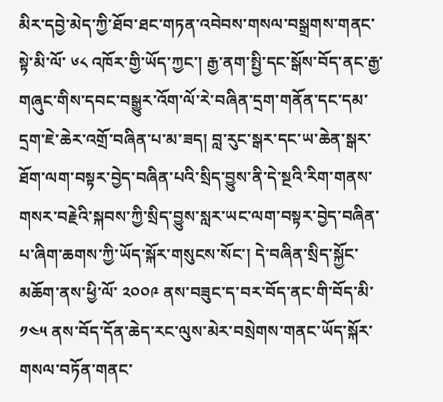མིར་དབྱེ་མེད་ཀྱི་ཐོབ་ཐང་གཏན་འབེབས་གསལ་བསྒྲགས་གནང་སྟེ་མི་ལོ་ ༦༨ འཁོར་གྱི་ཡོད་ཀྱང་། རྒྱ་ནག་སྤྱི་དང་སྒོས་བོད་ནང་རྒྱ་གཞུང་གིས་དབང་བསྒྱུར་འོག་ལོ་རེ་བཞིན་དྲག་གནོན་དང་དམ་དྲག་ཇེ་ཆེར་འགྲོ་བཞིན་པ་མ་ཟད། བླ་རུང་སྒར་དང་ཡ་ཆེན་སྒར་ཐོག་ལག་བསྟར་བྱེད་བཞིན་པའི་སྲིད་བྱུས་ནི་དེ་སྔའི་རིག་གནས་གསར་བརྗེའི་སྐབས་ཀྱི་སྲིད་བྱུས་སླར་ཡང་ལག་བསྟར་བྱེད་བཞིན་པ་ཞིག་ཆགས་ཀྱི་ཡོད་སྐོར་གསུངས་སོང་། དེ་བཞིན་སྲིད་སྐྱོང་མཆོག་ནས་ཕྱི་ལོ་ ༢༠༠༩ ནས་བཟུང་ད་བར་བོད་ནང་གི་བོད་མི་ ༡༤༥ ནས་བོད་དོན་ཆེད་རང་ལུས་མེར་བསྲེགས་གནང་ཡོད་སྐོར་གསལ་བཏོན་གནང་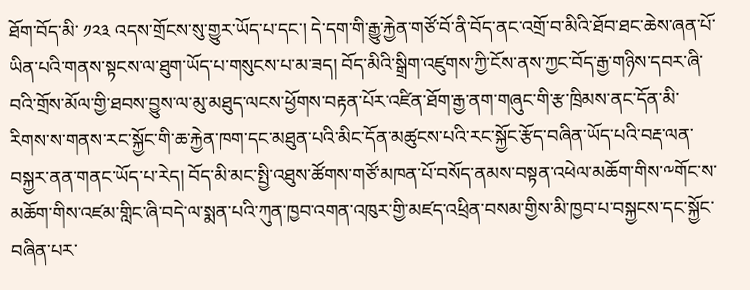ཐོག་བོད་མི་ ༡༢༣ འདས་གྲོངས་སུ་གྱུར་ཡོད་པ་དང་། དེ་དག་གི་རྒྱུ་རྐྱེན་གཙོ་བོ་ནི་བོད་ནང་འགྲོ་བ་མིའི་ཐོབ་ཐང་ཆེས་ཞན་པོ་ཡིན་པའི་གནས་སྟངས་ལ་ཐུག་ཡོད་པ་གསུངས་པ་མ་ཟད། བོད་མིའི་སྒྲིག་འཛུགས་ཀྱི་ངོས་ནས་ཀྱང་བོད་རྒྱ་གཉིས་དབར་ཞི་བའི་གྲོས་མོལ་གྱི་ཐབས་བྱུས་ལ་མུ་མཐུད་ལངས་ཕྱོགས་བརྟན་པོར་འཛིན་ཐོག་རྒྱ་ནག་གཞུང་གི་རྩ་ཁྲིམས་ནང་དོན་མི་རིགས་ས་གནས་རང་སྐྱོང་གི་ཆ་རྐྱེན་ཁག་དང་མཐུན་པའི་མིང་དོན་མཚུངས་པའི་རང་སྐྱོང་རྩོད་བཞིན་ཡོད་པའི་བརྡ་ལན་བསྐྱར་ནན་གནང་ཡོད་པ་རེད། བོད་མི་མང་སྤྱི་འཐུས་ཚོགས་གཙོ་མཁན་པོ་བསོད་ནམས་བསྟན་འཕེལ་མཆོག་གིས་༸གོང་ས་མཆོག་གིས་འཛམ་གླིང་ཞི་བདེ་ལ་སྨན་པའི་ཀུན་ཁྱབ་འགན་འཁུར་གྱི་མཛད་འཕྲིན་བསམ་གྱིས་མི་ཁྱབ་པ་བསྐྱངས་དང་སྐྱོང་བཞིན་པར་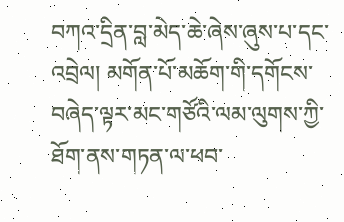བཀའ་དྲིན་བླ་མེད་ཆེ་ཞེས་ཞུས་པ་དང་འབྲེལ། མགོན་པོ་མཆོག་གི་དགོངས་བཞེད་ལྟར་མང་གཙོའི་ལམ་ལུགས་ཀྱི་ཐོག་ནས་གཏན་ལ་ཕབ་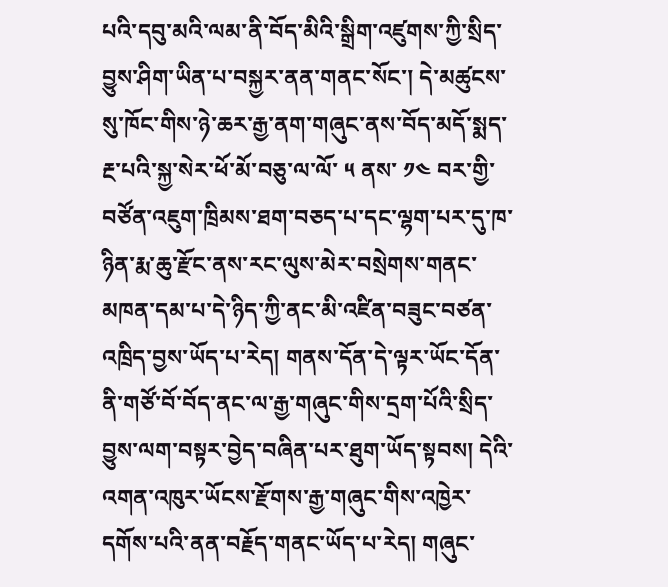པའི་དབུ་མའི་ལམ་ནི་བོད་མིའི་སྒྲིག་འཛུགས་ཀྱི་སྲིད་བྱུས་ཤིག་ཡིན་པ་བསྐྱར་ནན་གནང་སོང་། དེ་མཚུངས་སུ་ཁོང་གིས་ཉེ་ཆར་རྒྱ་ནག་གཞུང་ནས་བོད་མདོ་སྨད་རྔ་པའི་སྐྱ་སེར་ཕོ་མོ་བཅུ་ལ་ལོ་ ༥ ནས་ ༡༤ བར་གྱི་བཙོན་འཇུག་ཁྲིམས་ཐག་བཅད་པ་དང་ལྷག་པར་དུ་ཁ་ཉིན་རྨ་ཆུ་རྫོང་ནས་རང་ལུས་མེར་བསྲེགས་གནང་མཁན་དམ་པ་དེ་ཉིད་ཀྱི་ནང་མི་འཛིན་བཟུང་བཙན་འཁྲིད་བྱས་ཡོད་པ་རེད། གནས་དོན་དེ་ལྟར་ཡོང་དོན་ནི་གཙོ་བོ་བོད་ནང་ལ་རྒྱ་གཞུང་གིས་དྲག་པོའི་སྲིད་བྱུས་ལག་བསྟར་བྱེད་བཞིན་པར་ཐུག་ཡོད་སྟབས། དེའི་འགན་འཁུར་ཡོངས་རྫོགས་རྒྱ་གཞུང་གིས་འཁྱེར་དགོས་པའི་ནན་བརྗོད་གནང་ཡོད་པ་རེད། གཞུང་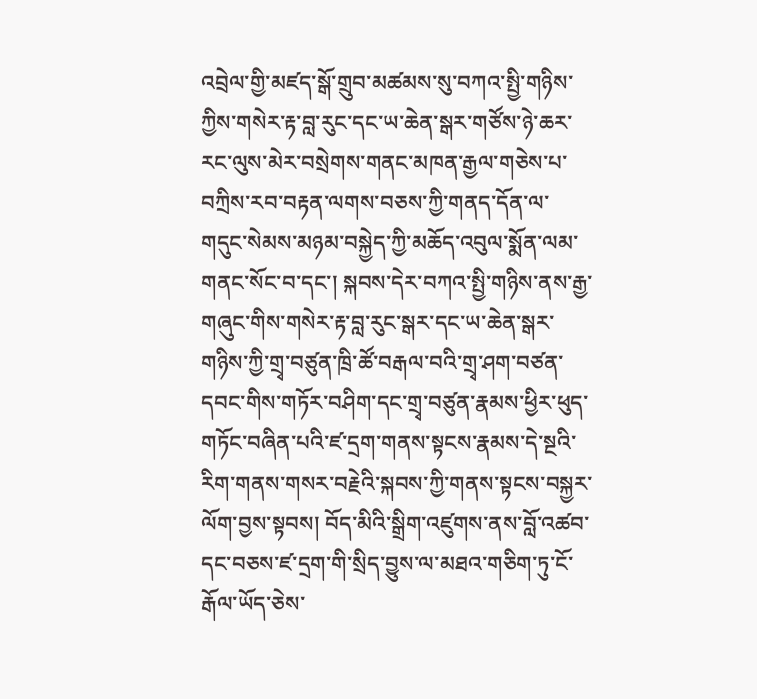འབྲེལ་གྱི་མཛད་སྒོ་གྲུབ་མཚམས་སུ་བཀའ་སྤྱི་གཉིས་ཀྱིས་གསེར་རྟ་བླ་རུང་དང་ཡ་ཆེན་སྒར་གཙོས་ཉེ་ཆར་རང་ལུས་མེར་བསྲེགས་གནང་མཁན་རྒྱལ་གཅེས་པ་བཀྲིས་རབ་བརྟན་ལགས་བཅས་ཀྱི་གནད་དོན་ལ་གདུང་སེམས་མཉམ་བསྐྱེད་ཀྱི་མཆོད་འབུལ་སྨོན་ལམ་གནང་སོང་བ་དང་། སྐབས་དེར་བཀའ་སྤྱི་གཉིས་ནས་རྒྱ་གཞུང་གིས་གསེར་རྟ་བླ་རུང་སྒར་དང་ཡ་ཆེན་སྒར་གཉིས་ཀྱི་གྲྭ་བཙུན་ཁྲི་ཚོ་བརྒལ་བའི་གྲྭ་ཤག་བཙན་དབང་གིས་གཏོར་བཤིག་དང་གྲྭ་བཙུན་རྣམས་ཕྱིར་ཕུད་གཏོང་བཞིན་པའི་ཛ་དྲག་གནས་སྟངས་རྣམས་དེ་སྔའི་རིག་གནས་གསར་བརྗེའི་སྐབས་ཀྱི་གནས་སྟངས་བསྐྱར་ལོག་བྱས་སྟབས། བོད་མིའི་སྒྲིག་འཛུགས་ནས་བློ་འཚབ་དང་བཅས་ཛ་དྲག་གི་སྲིད་བྱུས་ལ་མཐའ་གཅིག་ཏུ་ངོ་རྒོལ་ཡོད་ཅེས་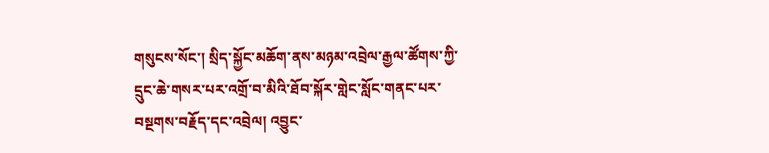གསུངས་སོང་། སྲིད་སྐྱོང་མཆོག་ནས་མཉམ་འབྲེལ་རྒྱལ་ཚོགས་ཀྱི་དྲུང་ཆེ་གསར་པར་འགྲོ་བ་མིའི་ཐོབ་སྐོར་གླེང་སློང་གནང་པར་བསྔགས་བརྗོད་དང་འབྲེལ། འབྱུང་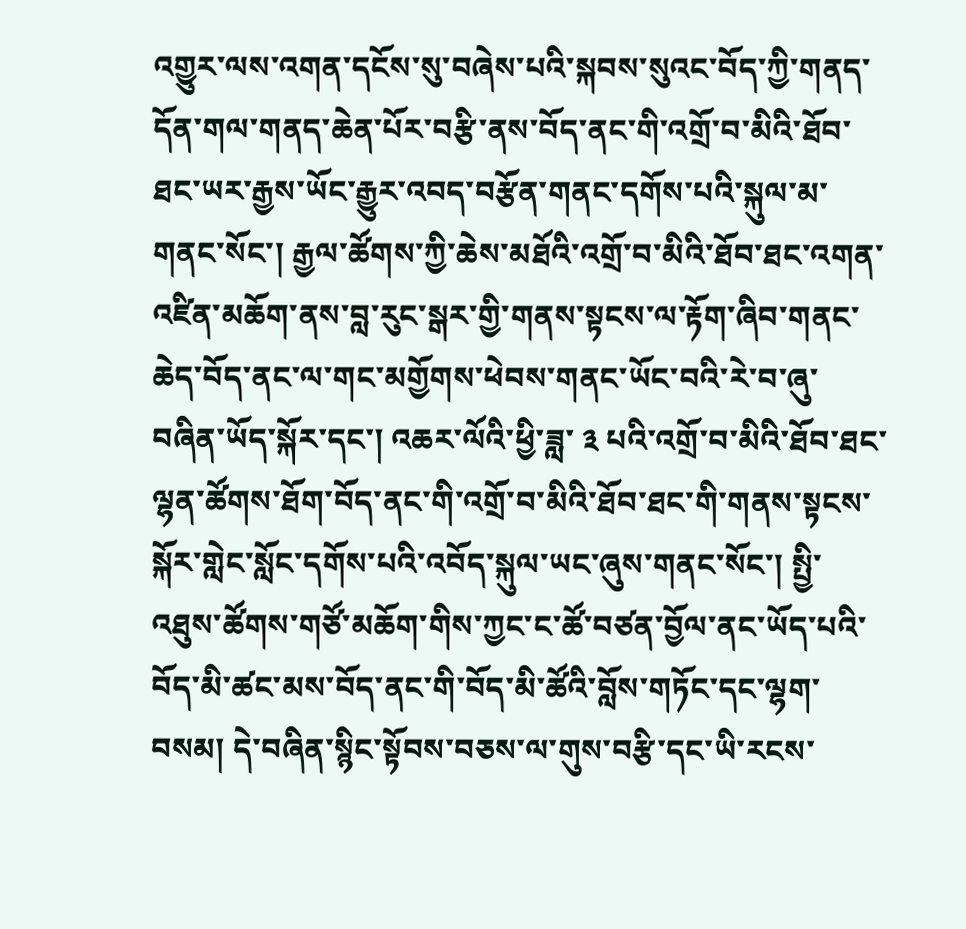འགྱུར་ལས་འགན་དངོས་སུ་བཞེས་པའི་སྐབས་སུའང་བོད་ཀྱི་གནད་དོན་གལ་གནད་ཆེན་པོར་བརྩི་ནས་བོད་ནང་གི་འགྲོ་བ་མིའི་ཐོབ་ཐང་ཡར་རྒྱས་ཡོང་རྒྱུར་འབད་བརྩོན་གནང་དགོས་པའི་སྐུལ་མ་གནང་སོང་། རྒྱལ་ཚོགས་ཀྱི་ཆེས་མཐོའི་འགྲོ་བ་མིའི་ཐོབ་ཐང་འགན་འཛིན་མཆོག་ནས་བླ་རུང་སྒར་གྱི་གནས་སྟངས་ལ་རྟོག་ཞིབ་གནང་ཆེད་བོད་ནང་ལ་གང་མགྱོགས་ཕེབས་གནང་ཡོང་བའི་རེ་བ་ཞུ་བཞིན་ཡོད་སྐོར་དང་། འཆར་ལོའི་ཕྱི་ཟླ་ ༣ པའི་འགྲོ་བ་མིའི་ཐོབ་ཐང་ལྷན་ཚོགས་ཐོག་བོད་ནང་གི་འགྲོ་བ་མིའི་ཐོབ་ཐང་གི་གནས་སྟངས་སྐོར་གླེང་སློང་དགོས་པའི་འབོད་སྐུལ་ཡང་ཞུས་གནང་སོང་། སྤྱི་འཐུས་ཚོགས་གཙོ་མཆོག་གིས་ཀྱང་ང་ཚོ་བཙན་བྱོལ་ནང་ཡོད་པའི་བོད་མི་ཚང་མས་བོད་ནང་གི་བོད་མི་ཚོའི་བློས་གཏོང་དང་ལྷག་བསམ། དེ་བཞིན་སྙིང་སྟོབས་བཅས་ལ་གུས་བརྩི་དང་ཡི་རངས་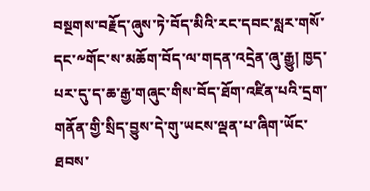བསྔགས་བརྗོད་ཞུས་ཏེ་བོད་མིའི་རང་དབང་སླར་གསོ་དང་༸གོང་ས་མཆོག་བོད་ལ་གདན་འདྲེན་ཞུ་རྒྱུ། ཁྱད་པར་དུ་ད་ཆ་རྒྱ་གཞུང་གིས་བོད་ཐོག་འཛིན་པའི་དྲག་གནོན་གྱི་སྲིད་བྱུས་དེ་གུ་ཡངས་ལྡན་པ་ཞིག་ཡོང་ཐབས་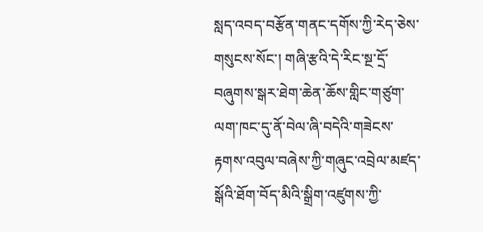སླད་འབད་བརྩོན་གནང་དགོས་ཀྱི་རེད་ཅེས་གསུངས་སོང་། གཞི་རྩའི་དེ་རིང་སྔ་དྲོ་བཞུགས་སྒར་ཐེག་ཆེན་ཆོས་གླིང་གཙུག་ལག་ཁང་དུ་ནོ་བེལ་ཞི་བདེའི་གཟེངས་རྟགས་འབུལ་བཞེས་ཀྱི་གཞུང་འབྲེལ་མཛད་སྒོའི་ཐོག་བོད་མིའི་སྒྲིག་འཛུགས་ཀྱི་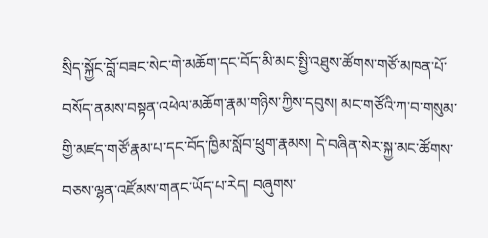སྲིད་སྐྱོང་བློ་བཟང་སེང་གེ་མཆོག་དང་བོད་མི་མང་སྤྱི་འཐུས་ཚོགས་གཙོ་མཁན་པོ་བསོད་ནམས་བསྟན་འཕེལ་མཆོག་རྣམ་གཉིས་ཀྱིས་དབུས། མང་གཙོའི་ཀ་བ་གསུམ་གྱི་མཛད་གཙོ་རྣམ་པ་དང་བོད་ཁྱིམ་སློབ་ཕྲུག་རྣམས། དེ་བཞིན་སེར་སྐྱ་མང་ཚོགས་བཅས་ལྷན་འཛོམས་གནང་ཡོད་པ་རེད། བཞུགས་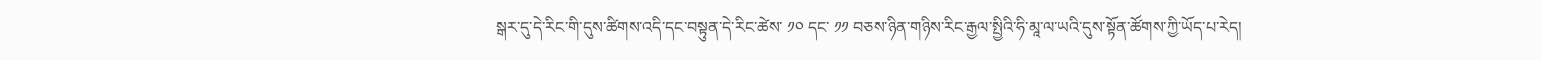སྒར་དུ་དེ་རིང་གི་དུས་ཚིགས་འདི་དང་བསྟུན་དེ་རིང་ཚེས་ ༡༠ དང་ ༡༡ བཅས་ཉིན་གཉིས་རིང་རྒྱལ་སྤྱིའི་ཧི་མཱ་ལ་ཡའི་དུས་སྟོན་ཚོགས་ཀྱི་ཡོད་པ་རེད།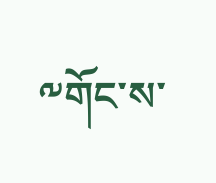༸གོང་ས་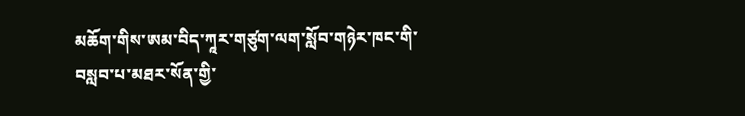མཆོག་གིས་ཨམ་བིད་ཀཱར་གཙུག་ལག་སློབ་གཉེར་ཁང་གི་བསླབ་པ་མཐར་སོན་གྱི་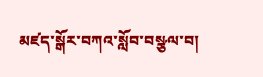མཛད་སྒོར་བཀའ་སློབ་བསྩལ་བ།